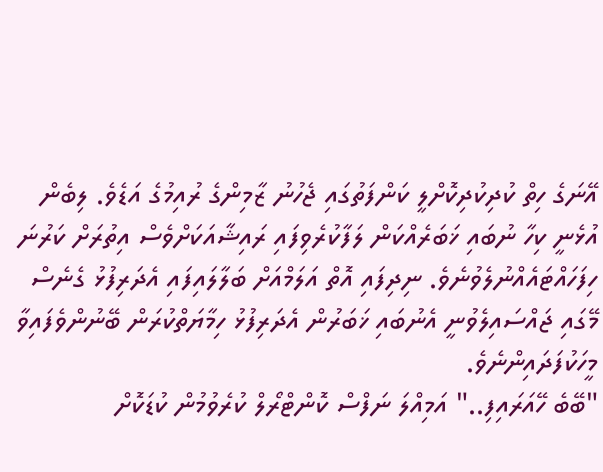އޭނަގެ ހިތް ކުދިކުދިކޮށްލީ ކަންފަތުގައި ޖެހުނު ޒާމިންގެ ރުއިމުގެ އަޑެވެ. ލިބެން އުޅެނީ ކިހާ ނުބައި ޚަބަރެއްކަން ލަފާކުރެވިފައި ރައިޝާއަކަށްވެސް އިތުރަށް ކަރުނަ ހިފަހައްޓައެއްނުލެވުނެވެ. ނިދިފައި އޮތް އަލަމްއަށް ބަލާލައިފައި އެދަރިފުޅު ގެނެސް މޭގައި ޖައްސައިލެވުނީ އެނުބައި ޚަބަރުން އެދަރިފުޅު ހިމާޔަތްކުރަން ބޭނުންވެފައިވާ މީހަކުފަދައިންނެވެ.
"ބޭބެ ހޭއަރައިފި.." އަމިއްލަ ނަފްސް ކޮންޓްރޯލް ކުރެވުމުން ކުޑަކޮށް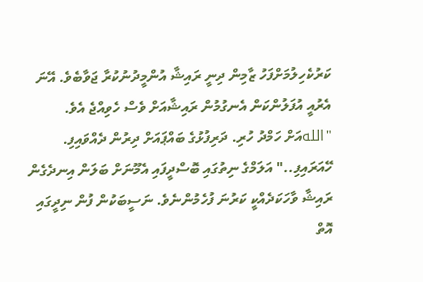ކަރުކެހިލުމަށްފަހު ޒާމިން ދިނީ ރައިޝާ އުންމީދުނުކުރާ ޖަވާބެވެ. އޭނަ އެރުއީ އުފަލުންކަން އެނގުމުން ރައިޝާއަށް ވެސް ހެވިއްޖެ އެވެ.
"اللهއަށް ހަމްދު ހުރި. ދަރިފުޅުގެ ބައްޕައަށް ދިރުން ދެއްވައިފި. ހޭއަރައިފި.." އަލަމްގެ ނިތުގައި ބޮސްދީފައި އެމޫނަށް ބަލަން އިނދެގެން ރައިޝާ ވާހަކަދެއްކީ ކަރުނަ ފުހެމުންނެވެ. ނަސީބަކުން ފުން ނިދީގައި އޮތް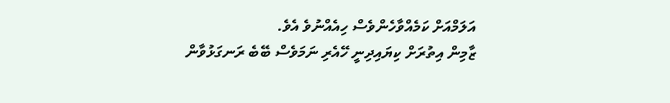އަލަމްއަށް ކަމެއްވާހެންވެސް ހިއެއްނުވެ އެވެ.
ޒާމިން އިތުރަށް ކިޔައިދިނީ ހޭއެރި ނަމަވެސް ބޭބެ ރަނގަޅުވާން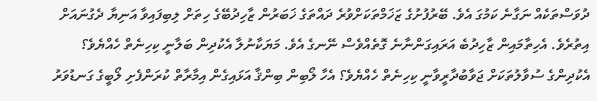ދުވަސްތަކެއް ނަގާނެ ކަމުގަ އެވެ. ބޭރުފުށުގެ ޒަޚަމްތަކަށްވުރެ ދައްތަގެ ޚަބަރުން ޒާހިދުބޭގެ ހިތަށް ލިބިފައިވާ އަނިޔާ ދެގުނައަށް އިތުރެވެ. އެހިތާމައިން ޒާހިދުބެ އަރައިގަންނާނެ ގޮތެއްވެސް ނޭނގެ އެވެ. މަޔަކާނުލާ އެކުދިން ބަލާނީ ކިހިނެތް ހެއްޔެވެ؟ އެކުދިންގެ ސުވާލުތަކަށް ޖަވާބުދާރީވާނީ ކިހިނެތް ހެއްޔެވެ؟ އެހާ ލޯބިން ބިންޤާ އަޅައިގެން އިމާރާތް ކުރަންފެށި ލޯބީގެ ގަނޑުވަރު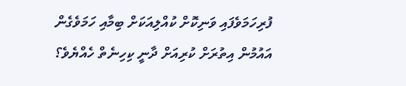ފުރިހަމަވެފައި ވަނިކޮށް ކުއްލިއަކަށް ބިމާއި ހަމަވެގެން އައުމުން އިތުރަށް ކުރިއަށް ދާނީ ކިހިނެތް ހެއްޔެވެ؟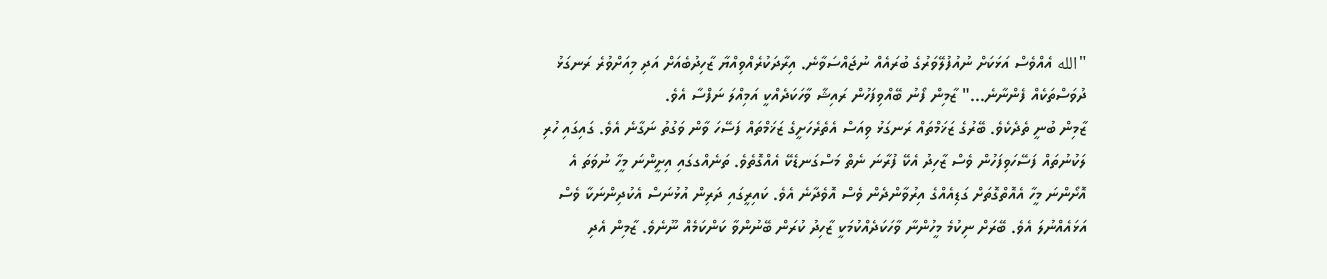"الله އެއްވެސް އަޅަކަށް ނުއުފުލޭވަރުގެ ބުރައެއް ނުޖައްސަވާނެ. އިރާދަކުރެއްވިއްޔާ ޒާހިދުބެއަށް އަދި މިއަށްވުރެ ރަނގަޅު ދުވަސްތަކެއް ފެންނާނެ..." ޒާމިން ފޯނު ބޭއްވިފަހުން ރައިޝާ ވާހަކަދެއްކީ އަމިއްލަ ނަފްސާ އެވެ.
ޒާމިން ބުނީ ތެދެކެވެ. ބޭރުގެ ޒަޚަމްތައް ރަނގަޅު ވިއަސް އެތެރެހަށީގެ ޒަޚަމްތައް ފަސޭހަ ވާން ވަގުތު ނަގާނެ އެވެ. ގައިގައި ހުރި ލަކުނުތައް ފަސޭހަވިފަހުން ވެސް ޒާހިދު އެކޭ ފުރާނަ ނެތް މަސްގަނޑެކޭ އެއްގޮތެވެ. ތަނެއްގގައި އިށީންނަ މީހާ ނުވަތަ އެ އޮށޯންނަ މީހާ އެއޮތްގޮތަށް ގަޑިއެއްގެ އިރުވާންދެން ވެސް އޮވެދާނެ އެވެ. ކައިރީގައި ދަރިން އުޅުނަސް އެކުދިންނަކާ ވެސް އަޅައެއްނުލަ އެވެ. ބޭރަށް ނިކުމެ މީހުންނާ ވާހަކަދެއްކުމަކީ ޒާހިދު ކުރަން ބޭނުންވާ ކަންކަމެއް ނޫނެވެ. ޒާމިން އެދި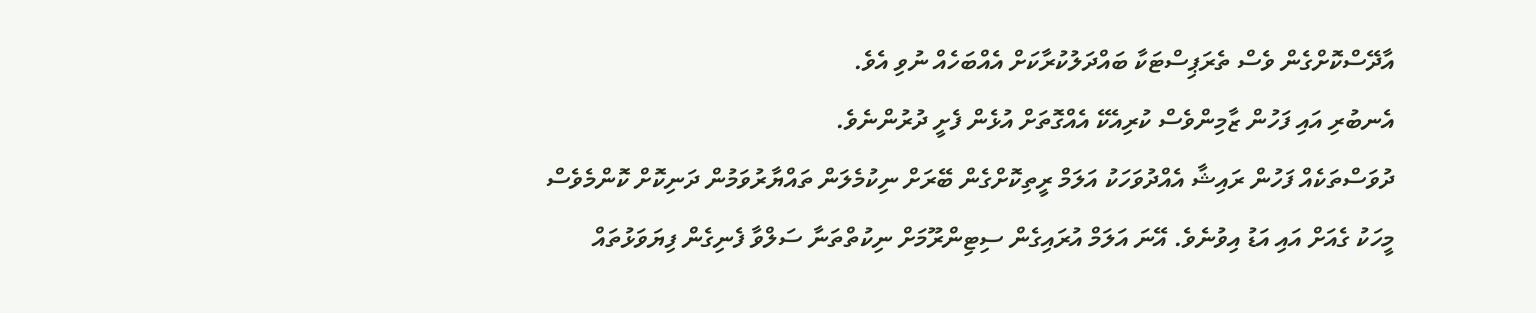އާދޭސްކޮށްގެން ވެސް ތެރަޕިސްޓަކާ ބައްދަލުކުރާކަށް އެއްބަހެއް ނުވި އެވެ.
އެނބުރި އައި ފަހުން ޒާމިންވެސް ކުރިއެކޭ އެއްގޮތަށް އުޅެން ފެށީ ދުރުންނެވެ.
ދުވަސްތަކެއް ފަހުން ރައިޝާ އެއްދުވަހަކު އަލަމް ރީތިކޮށްގެން ބޭރަށް ނިކުމެލަން ތައްޔާރުވަމުން ދަނިކޮށް ކޮންމެވެސް މީހަކު ގެއަށް އައި އަޑު އިވުނެވެ. އޭނަ އަލަމް އުރައިގެން ސިޓިންރޫމަށް ނިކުތްތަނާ ސަލްވާ ފެނިގެން ފިޔަވަޅުތައް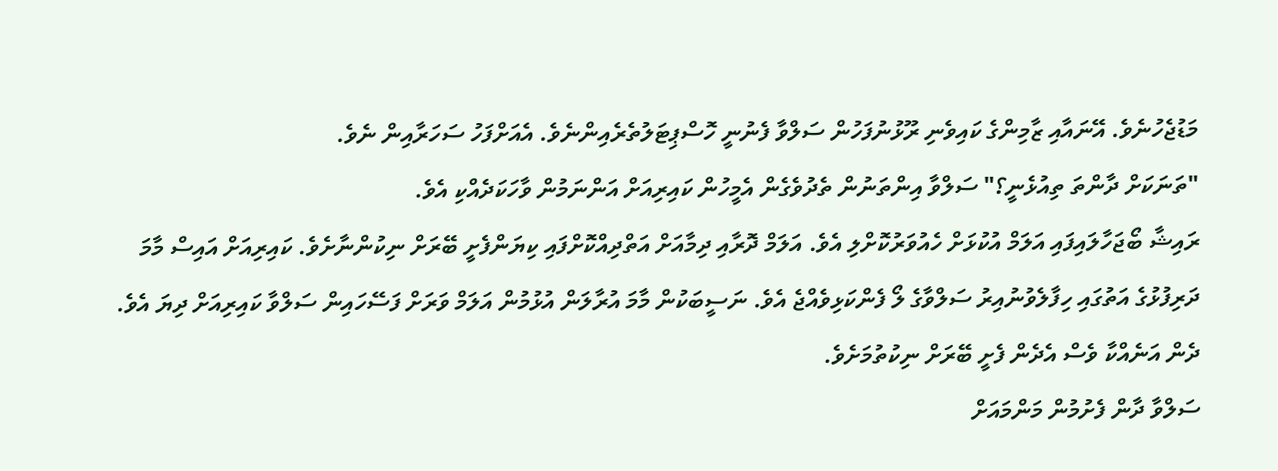މަޑުޖެހުނެވެ. އޭނައާއި ޒާމިންގެ ކައިވެނި ރޫޅުނުފަހުން ސަލްވާ ފެނުނީ ހޮސްޕިޓަލުތެރެއިންނެވެ. އެއަށްފަހު ސަހަރާއިން ނެވެ.
"ތަނަކަށް ދާންތަ ތިއުޅެނީ؟" ސަލްވާ އިންތަނުން ތެދުވެގެން އެމީހުން ކައިރިއަށް އަންނަމުން ވާހަކަދެއްކި އެވެ.
ރައިޝާ ބޯޖަހާލައިފައި އަލަމް އުކުޅަށް ހެއުވަރުކޮށްލި އެވެ. އަލަމް ދޮރާއި ދިމާއަށް އަތްދިއްކޮށްފައި ކިޔަންފެށީ ބޭރަށް ނިކުންނާށެވެ. ކައިރިއަށް އައިސް މާމަ ދަރިފުޅުގެ އަތުގައި ހިފާލެވުނުއިރު ސަލްވާގެ ލޯ ފެންކަޅިވެއްޖެ އެވެ. ނަސީބަކުން މާމަ އުރާލަން އުޅުމުން އަލަމް ވަރަށް ފަސޭހައިން ސަލްވާ ކައިރިއަށް ދިޔަ އެވެ. ދެން އަނެއްކާ ވެސް އެދެން ފެށީ ބޭރަށް ނިކުތުމަށެވެ.
ސަލްވާ ދާން ފެށުމުން މަންމައަށް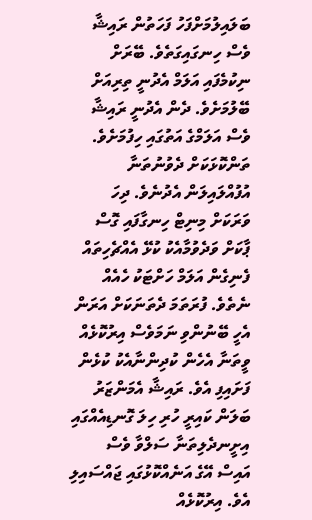ބަލައިލުމަށްފަހު ފަހަތުން ރައިޝާ ވެސް ހިނގައިގަތެވެ. ބޭރަށް ނިކުމެފައި އަލަމް އެދުނީ ތިރިއަށް ބޭލުމަށެވެ. ދެން އެދުނީ ރައިޝާ ވެސް އަލަމްގެ އަތުގައި ހިފުމަށެވެ. ތަންކޮޅަކަށް ދެވުނުތަނާ އުފުއްލައިލަން އެދުނެވެ. ދިހަ ވަރަކަށް މިނިޓް ހިނގާފައި ގޮސް ޕާކަށް ވަދެވުމާއެކު ކުޅޭ އެއްޗެހިތައް ފެނިގެން އަލަމް ހަށްޓަކު ހެއެއް ނެތެވެ. ފުރަތަމަ ދެތަނަކަށް އަރަން އެހީ ބޭނުންވި ނަމަވެސް އިރުކޮޅެއް ވީތަނާ އެހެން ކުދިންނާއެކު ކުޅެން ފަށައިފި އެވެ. ރައިޝާ އެމަންޒަރު ބަލަން ކައިރީ ހުރި ހިލަ ގޮނޑިއެއްގައި އިށީނދެލިތަނާ ސަލްވާ ވެސް އައިސް އޭގެ އަނެއްކޮޅުގައި ޖައްސައިލި އެވެ. އިރުކޮޅެއް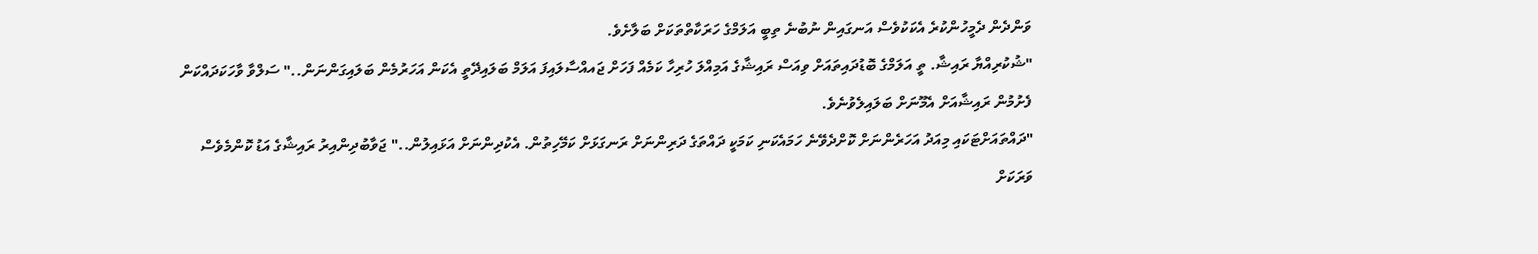ވަންދެން ދެމީހުންކުރެ އެކަކުވެސް އަނގައިން ނުބުނެ ތިބީ އަލަމްގެ ހަރަކާތްތަކަށް ބަލާށެވެ.
"ޝުކުރިއްޔާ ރައިޝާ. ތީ އަލަމްގެ ބޮޑުދައިތައަށް ވިއަސް ރައިޝާގެ އަމިއްލަ ހުރިހާ ކަމެއް ފަހަށް ޖައއްސާލައިފަ އަލަމް ބަލައިދޭތީ އެކަން އަހަރުމެން ބަލައިގަންނަން.." ސަލްވާ ވާހަކަދައްކަން ފެށުމުން ރައިޝާއަށް އެމޫނަށް ބަލައިލެވުނެވެ.
"ދައްތައަށްޓަކައި މިއަދު އަހަރެންނަށް ކޮށްދެވޭނެ ހަމައެކަނި ކަމަކީ ދައްތަގެ ދަރިންނަށް ރަނގަޅަށް ކަމޭހިތުން. އެކުދިންނަށް އަޅައިލުން.." ޖަވާބުދިންއިރު ރައިޝާގެ އަޑު ކޮންމެވެސް ވަރަކަށް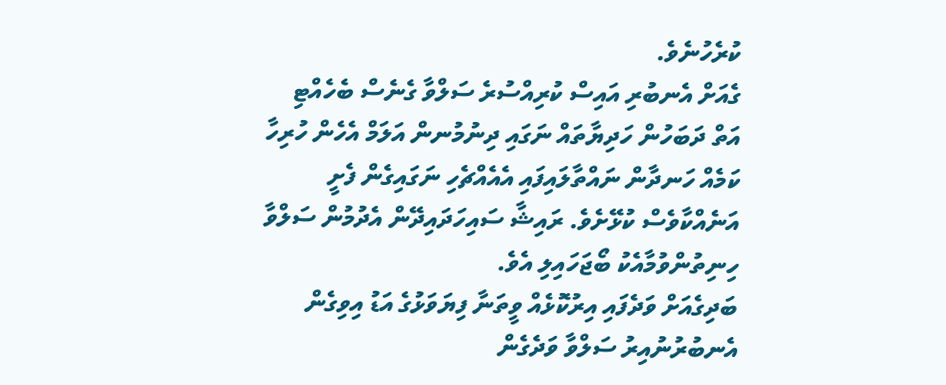ކުރެހުނެވެ.
ގެއަށް އެނބުރި އައިސް ކުރިއްސުރެ ސަލްވާ ގެނެސް ބެހެއްޓި އަތް ދަބަހުން ހަދިޔާތައް ނަގައި ދިނުމުނން އަލަމް އެހެން ހުރިހާ ކަމެއް ހަނދާން ނައްތާލައިފައި އެއެއްޗެހި ނަގައިގެން ފެށީ އަނެއްކާވެސް ކުޅޭށެވެ. ރައިޝާ ސައިހަދައިދޭން އެދުމުން ސަލްވާ ހިނިތުންވުމާއެކު ބޯޖަހައިލި އެވެ.
ބަދިގެއަށް ވަދެފައި އިރުކޮޅެއް ވީތަނާ ފިޔަވަޅުގެ އަޑު އިވިގެން އެނބުރުނުއިރު ސަލްވާ ވަދެގެން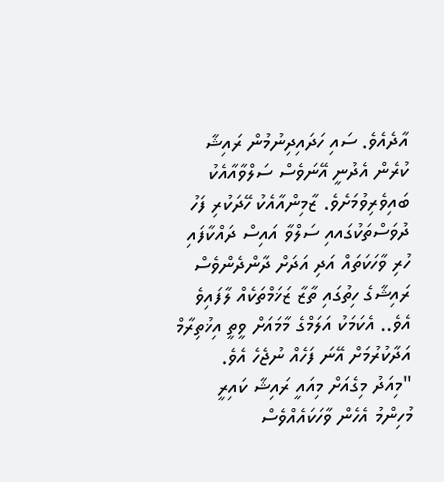އާދެއެވެ. ސައި ހަދައިދިނުމުން ރައިޝާ ކުރެން އެދުނީ އޭނަވެސް ސަލްވާއާއެކު ބައިވެރިވުމަށެވެ. ޒާމިންއާއެކު ހޭދަކުރި ފަހު ދުވަސްތަކުގައއި ސަލްވާ އައިސް ދައްކާފައި ހުރި ވާހަކަތައް އަދި އަދަށް ދާންދެންވެސް ރައިޝާގެ ހިތުގައި ތާޒާ ޒަޚަމްތަކެއް ލާފައިވެ އެވެ.. އެކަމަކު އަލަމްގެ މާމައަށް ވީތީ އިޚުތިރާމް އަދާކުރުމަށް އޭނަ ފަހެއް ނުޖެހެ އެވެ.
"މިއަދު މިގެއަށް މިއައީ ރައިޝާ ކައިރީ މުހިންމު އެހެން ވާހަކައެއްވެސް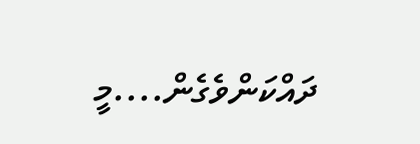ދައްކަންވެގެން....މީ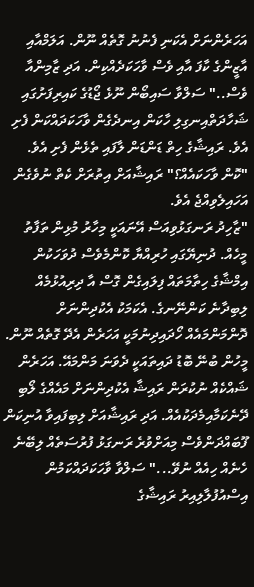އަހަރެންނަށް އެކަނި ފެނުނު ގޮތެއް ނޫން. އަލަމްއާއި އާޒީންގެ ކާފަ އާއި ވެސް ވާހަކަދެއްކިން. އަދި ޒާމިންއާ ވެސް.." ސަލްވާ ސައިބޯން ނޫޅެ ޖޯޑުގެ ކައިރިފަށުގައި ޝަހާދަތްއިނގިލި ހާކަން އިނދެގެން ވާހަކަދައްކަން ފެށި އެވެ. ރައިޝާގެ ހިތް ޑަންޑަން ލާފައި ތެޅެން ފެށި އެވެ.
"ކޮން ވާހަކައެއް؟" ރައިޝާއަށް އިތުރަށް ކެތް ނުވެގެން އަހައިލެވިއްޖެ އެވެ.
"ޒާހިދު ރަނގަޅުވިއަސް އޭނައަކީ މިހާރު މުޅިން ތަފާތު މީހެއް. ދުނިޔޭގައި ހުރިއްޔާ ކޮންމެވެސް ދުވަހަކުން އިމްޝާގެ ހިތާމަތައް ފިލައިގެން ގޮސް އާ ދިރިއުޅުމެއް ލިބިދާނެ ކަންނޭނގެ. އެކަމަކު އެކުދިންނަށް ދޮންމަންމައެއް ހޯދައިދިނުމަކީ އަހަރެން އެދޭ ގޮތެއް ނޫން. މީހުން ބުނޭ ބޮޑު ދައިތައަކީ ދެވަނަ މަންމައޭ. އަހަރެން ޝައްކެއް ނުކުރަން ރައިޝާ އެކުދިންނަށް މައެއްގެ ލޯބި ދޭނެކަމާއިމެދަކުއެއް. އަދި ރައިޝާއަށް ލިބިފައިވާ އުނިކަން ފޫބައްދަންވެސް މިއަށްވުރެ ރަނގަޅު ފުރުސަތެއް ލިބޭނެ ހެނެއް ހިއެއް ނުވޭ..." ސަލްވާ ވާހަކަދައްކަމުން އިސްއުފުލާލިއިރު ރައިޝާގެ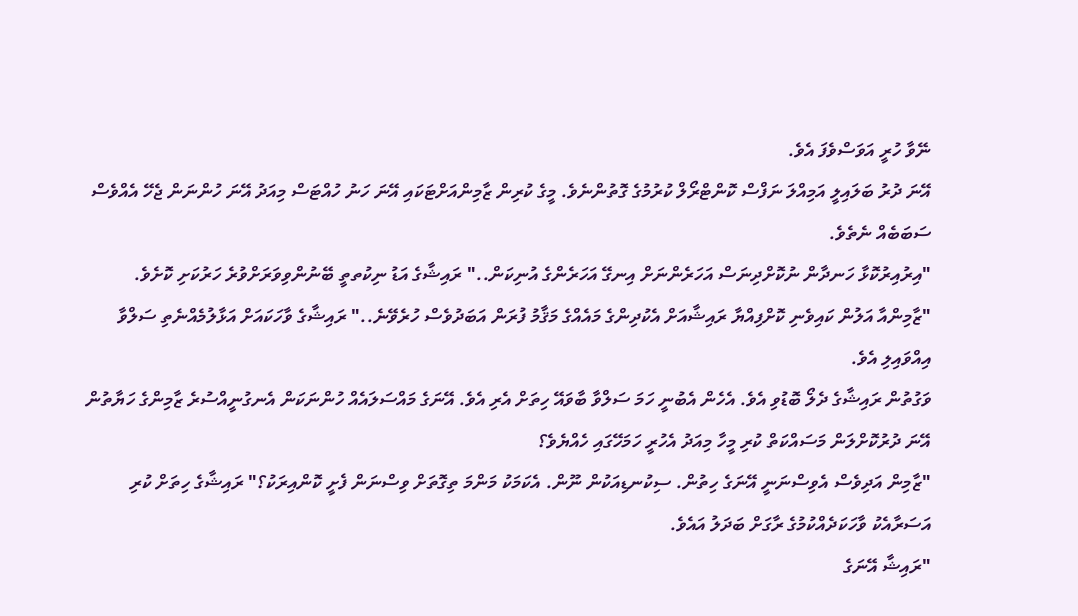ނޭވާ ހުރީ އަވަސްވެފަ އެވެ.
އޭނަ ދުރު ބަލައިލީ އަމިއްލަ ނަފްސް ކޮންޓްރޯލް ކުރުމުގެ ގޮތުންނެވެ. މީގެ ކުރިން ޒާމިންއަށްޓަކައި އޭނަ ހަނު ހުއްޓަސް މިއަދު އޭނަ ހުންނަން ޖެހޭ އެއްވެސް ސަބަބެއް ނެތެވެ.
"އިރުއިރުކޮޅާ ހަނދާން ނުކޮށްދިނަސް އަހަރެންނަށް އިނގޭ އަހަރެންގެ އުނިކަން.." ރައިޝާގެ އަޑު ނިކުތތީ ބޭނުންވިވަރަށްވުރެ ހަރުކަށި ކޮށެވެ.
"ޒާމިންއާ އަލުން ކައިވެނި ކޮށްފިއްޔާ ރައިޝާއަށް އެކުދިންގެ މައެއްގެ މަޤާމު ފުރަން އަބަދުވެސް ހުރެވޭނެ.." ރައިޝާގެ ވާހަކައަށް އަޅާލުމެއްނެތި ސަލްވާ އިއްވައިލި އެވެ.
ވަގުތުން ރައިޝާގެ ދެލޯ ބޮޑުވި އެވެ. އެހެން އެބުނީ ހަމަ ސަލްވާ ބާވައޭ ހިތަށް އެރި އެވެ. އޭނަގެ މައްސަލައެއް ހުންނަކަން އެނގުނީއްސުރެ ޒާމިންގެ ހަޔާތުން އޭނަ ދުރުކޮށްލަން މަސައްކަތް ކުރި މީހާ މިއަދު އެހުރީ ހަމަހޭގައި ހެއްޔެވެ؟
"ޒާމިން އަދިވެސް އެވިސްނަނީ އޭނަގެ ހިތުން. ސިކުނޑިއަކުން ނޫން. އެކަމަކު މަންމަ ތިގޮތަށް ވިސްނަން ފެށީ ކޮންއިރަކު؟" ރައިޝާގެ ހިތަށް ކުރި އަސަރާއެކު ވާހަކަދެއްކުމުގެ ރާގަށް ބަދަލު އައެވެ.
"ރައިޝާ އޭނަގެ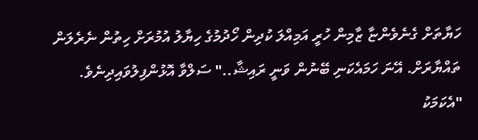ހަޔާތަށް ގެނެވެންޏާ ޒާމިން ހުރީ އަމިއްލަ ކުދިން ހޯދުމުގެ ހިޔާލު އުމުރަށް ހިތުން ނެރެލަން ތައްޔާރަށް. އޭނަ ހަމައެކަނި ބޭނުން ވަނީ ރައިޝާ.." ސަލްވާ އޮޅުންފިލުވައިދިނެވެ.
"އެކަމަކު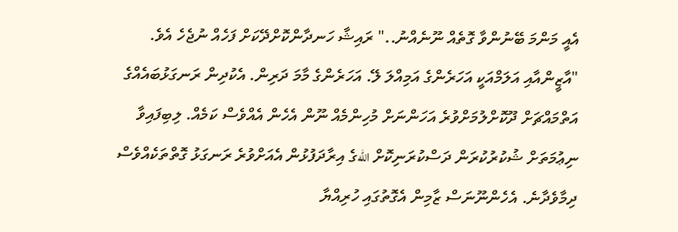އެއީ މަންމަ ބޭނުންވާ ގޮތެއް ނޫނެއްނު.." ރައިޝާ ހަނދާންކޮށްދޭކަށް ފަހެއް ނުޖެހެ އެވެ. "އާޒީންއާއި އަލަމްއަކީ އަހަރެންގެ އަމިއްލަ ލޭ. އަހަރެންގެ މާމަ ދަރިން. އެކުދިން ރަނގަޅުބައެއްގެ އަތްމައްޗަށް ދޫކޮށްލުމަށްވުރެ އަހަންނަށް މުހިންމެއް ނޫން އެހެން އެއްވެސް ކަމެއް. ލިބިފައިވާ ނިޢުމަތަށް ޝުކުރުކުރަން ދަސްކުރަނިކޮށް اللهގެ އިރާދަފުޅުން އެއަށްވުރެ ރަނގަޅު ގޮތްތަކެއްވެސް ދިމާވެދާނެ. އެހެންނޫނަސް ޒާމިން އެގޮތުގައި ހުރިއްޔާ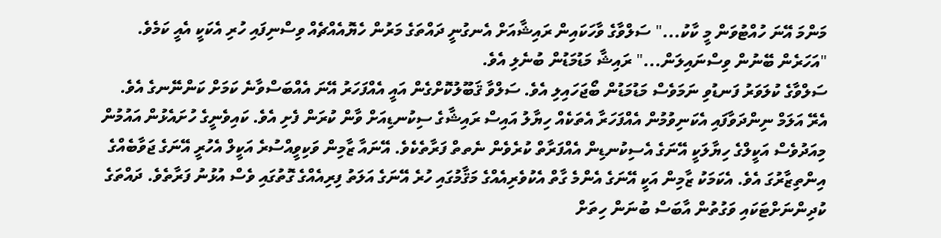މަންމަ އޭނަ ހުއްޓުވަން މީ ކާކު..." ސަލްވާގެ ވާހަކައިން ރައިޝާއަށް އެނގުނީ ދައްތަގެ މަރުން ހެޔޮއެއްޗެއް ވިސްނިފައި ހުރި އެކަކީ އެއީ ކަމެވެ.
"އަހަރެން ބޭނުން ވިސްނައިލަން..." ރައިޝާ މަޑުމަޑުން ބުނެލި އެވެ.
ސަލްވާގެ ކުލަވަރު ފަނޑުވި ނަމަވެސް މަޑުމަޑުން ބޯޖަހައިލި އެވެ. ސަލްވާ ޤަބޫލުކޮށްގެން އައީ އެއްފަހަރު އޭނަ އެއްބަސްވާނެ ކަމަށް ކަންނޭނގެ އެވެ.
އެރޭ އަލަމް ނިންދަވާފައި އެކަނިވުމުން އެއްފަހަރާ އެތަކެއް ހިޔާލު އައިސް ރައިޝާގެ ސިކުނޑިއަށް ވާން ކުރަން ފެށި އެވެ. ކައިވެނީގެ ހުށައެޅުން އައުމުން މިއަދުވެސް އަކީލްގެ ހިޔާލަކީ އޭނަގެ އެސިކުނޑިން އެއްފަރާތް ކުރެވެން ނެތތް ފަރާތެކެވެ. އޭނައާ ޒާމިން ވަކިވީއްސުރެ އަކީލް އެހުރީ އޭނަގެ ޖަވާބެއްގެ އިންތިޒާރުގަ އެވެ. އެކަމަކު ޒާމިން އަކީ އޭނަގެ އެންމެ ގާތް އެކުވެރިއެއްގެ މަޤާމުގައި ހުރެ އޭނަގެ އަލަތު ފިރިއެއްގެ ގޮތުގައި ވެސް އުޅުނު ފަރާތެވެ. ދައްތަގެ ކުދިންނަށްޓަކައި ވަގުތުން އާބަސް ބުނަން ހިތަށް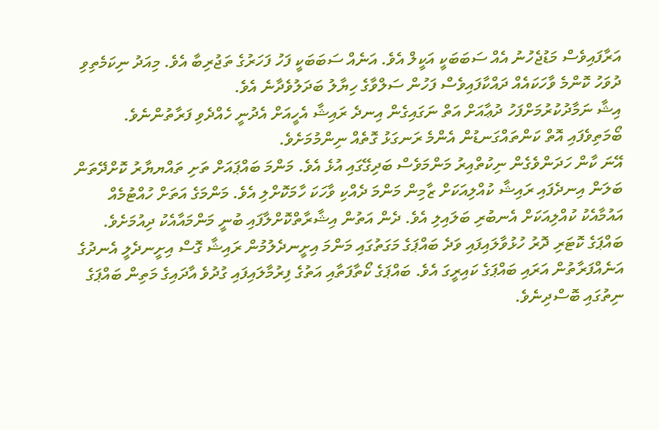އަރާފައިވެސް މަޑުޖެހުނު އެއް ސަބަބަކީ އަކީލް އެވެ. އަނެއް ސަބަބަކީ ފަހު ފަހަރުގެ ތަޖުރިބާ އެވެ. މިއަދު ނިކަމެތިވި ދުވަހު ކޮންމެ ވާހަކައެއް ދައްކާފައިވެސް ފަހުން ސަލްވާގެ ހިޔާލު ބަދަލުވެދާނެ އެވެ.
އިޝާ ނަމާދުކުރުމަށްފަހު ދުޢާއަށް އަތް ނަގައިގެން އިނދެ ރައިޝާ އެހީއަށް އެދުނީ ހެއްދެވި ފަރާތުންނެވެ. ބޯމަތިވެފައި އޮތް ކަންތައްގަނޑުން އެންމެ ރަނގަޅު ގޮތެއް ނިންމުމަށެވެ.
އޭނަ ކާން ހަދަންވެގެން ނިކުތްއިރު މަންމަވެސް ބަދިގޭގައި އުޅެ އެވެ. މަންމަ ބައްޕައަށް ތަށި ތައްޔޔާރު ކޮށްދޭތަން ބަލަން އިނދެފައި ރައިޝާ ކުއްލިއަކަށް ޒާމިން މަންމަ ދެއްކި ވާހަކަ ހާމަކޮށްލި އެވެ. މަންމަގެ އަތަށް ހުއްޓުމެއް އައުމާއެކު ކުއްލިއަކަށް އެނބުރި ބަލައިލި އެވެ. ދެން އަތުން އިޝާރާތްކޮށްލާފައި ބުނީ މަންމައާއެކު ދިއުމަށެވެ.
ބައްޕަގެ ކޮޓަރި ދޮރު ހުޅުވާލައިފައި ވަދެ ބައްޕަގެ މަގަތުގައި މަންމަ އިށީނދެލުމުން ރައިޝާ ގޮސް އިށީނދެލީ އެނދުގެ އަނެއްފަރާތުން އަރައި ބައްޕަގެ ކައިރީގަ އެވެ. ބައްޕަގެ ކޯތާފަތާއި އަތުގެ ފިރުމާލައިފައި ގުދުވެ އާދައިގެ މަތިން ބައްޕަގެ ނިތުގައި ބޮސްދިނެވެ.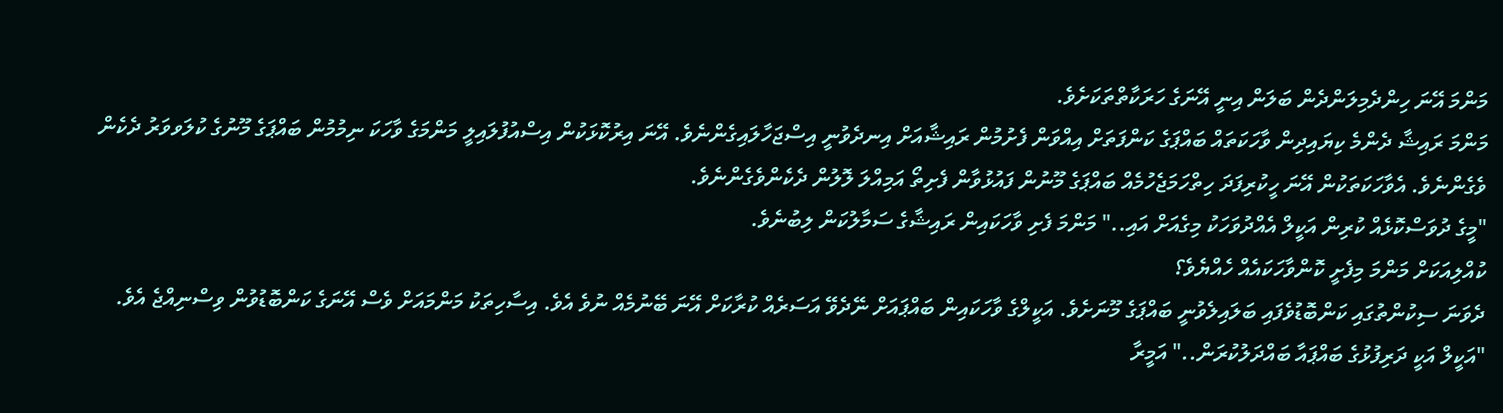މަންމަ އޭނަ ހިންދެމިލަންދެން ބަލަން އިނީ އޭނަގެ ހަރަކާތްތަކަށެވެ.
މަންމަ ރައިޝާ ދެންމެ ކިޔައިދިން ވާހަކަތައް ބައްޕަގެ ކަންފަތަށް އިއްވަން ފެށުމުން ރައިޝާއަށް އިނދެވުނީ އިސްޖަހާލައިގެންނެވެ. އޭނަ އިރުކޮޅަކުން އިސްއުފުލައިލީ މަންމަގެ ވާހަކަ ނިމުމުން ބައްޕަގެ މޫނުގެ ކުލަވވަރު ދެކެން ވެގެންނެވެ. އެވާހަކަތަކުން އޭނަ ހީކުރިފަދަ ހިތްހަމަޖެހުމެއް ބައްޕަގެ މޫނުން ފައުޅުވާން ފެށިތޯ އަމިއްލަ ލޮލުން ދެކެންވެގެންނެވެ.
"މީގެ ދުވަސްކޮޅެއް ކުރިން އަކީލް އެއްދުވަހަކު މިގެއަށް އައި.." މަންމަ ފެށި ވާހަކައިން ރައިޝާގެ ސަމާލުކަން ލިބުނެވެ.
ކުއްލިއަކަށް މަންމަ މިފެށީ ކޮންވާހަކައެއް ހެއްޔެވެ؟
ދެވަނަ ސިކުންތުގައި ކަންބޮޑުވެފައި ބަލައިލެވުނީ ބައްޕަގެ މޫނަށެވެ. އަކީލްގެ ވާހަކައިން ބައްޕައަށް ނޭދެވޭ އަސަރެއް ކުރާކަށް އޭނަ ބޭނުމެއް ނުވެ އެވެ. އިސާހިތަކު މަންމައަށް ވެސް އޭނަގެ ކަންބޮޑުވުން ވިސްނިއްޖެ އެވެ.
"އަކީލް އަކީ ދަރިފުޅުގެ ބައްޕައާ ބައްދަލުކުރަން.." އަމީރާ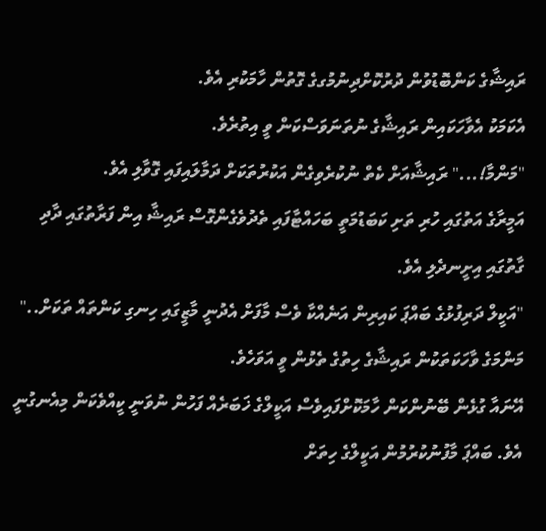ރައިޝާގެ ކަންބޮޑުވުން ދުރުކޮށްދިނުމުގގެ ގޮތުން ހާމަކުރި އެވެ.
އެކަމަކު އެވާހަކައިން ރައިޝާގެ ނުތަނަވަސްކަން ވީ އިތުރެވެ.
"މަންމާ!..." ރައިޝާއަށް ކެތް ނުކުރެވިގެން އަކުރުތަކަށް ދަމާލައިފައި ގޮވާލި އެވެ.
އަމީރާގެ އަތުގައި ހުރި ތަށި ކަބަޑުމަތީ ބަހައްޓާފައި ތެދުވެގެންގޮސް ރައިޝާ އިން ފަރާތުގައި ދާދި ގާތުގައި އިށީނދެލި އެވެ.
"އަކީލް ދަރިފުޅުގެ ބައްޕަ ކައިރިން އަނެއްކާ ވެސް މާފަށް އެދުނީ މާޒީގައި ހިނގި ކަންތައް ތަކަށް.." މަންމަގެ ވާހަކަތަކުން ރައިޝާގެ ހިތުގެ ތެޅުން ވީ އަވަހެވެ.
އޭނައާ ގުޅެން ބޭނުންކަން ހާމަކޮށްފައިވެސް އަކީލްގެ ޚަބަރެއް ފަހުން ނުވަނީ ކީއްވެކަން މިއެނގުނީ އެވެ. ބައްޕަ މާފުނުކުރުމުން އަކީލްގެ ހިތަށް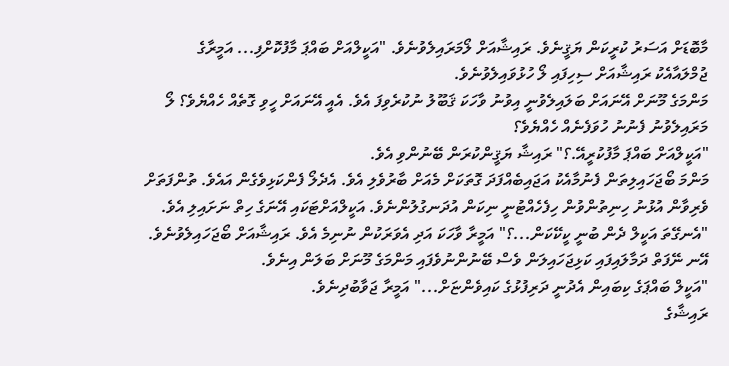މާބޮޑަށް އަސަރު ކުރީކަން ޔަޤީނެވެ. ރައިޝާއަށް ލޯމަރައިލެވުނެވެ. "އަކީލްއަށް ބައްޕަ މާފުކޮށްފި... އަމީރާގެ ޖުމްލައާއެކު ރައިޝާއަށް ސިހިފައި ލޯ ހުޅުވައިލެވުނެވެ.
މަންމަގެ މޫނަށް އޭނައަށް ބަލައިލެވުނީ އިވުނު ވާހަކަ ޤަބޫލު ނުކުރެވިފަ އެވެ. އެއީ އޭނައަށް ހީވި ގޮތެއް ހެއްޔެވެ؟ ލޯ މަރައިލެވުނު ފެނުނު ހުވަފެނެއް ހެއްޔެވެ؟
"އަކީލްއަށް ބައްޕަ މާފުކުރީއޭ.؟" ރައިޝާ ޔަޤީންކުރަން ބޭނުންވި އެވެ.
މަންމަ ބޯޖަހައިލިތަން ފެނުމާއެކު އަޖައިބެއްފަދަ ގޮތަކަށް މެއަށް ބާރުވެލި އެވެ. އެދެލޯ ފެންކަޅިވެގެން އައެވެ. ތުންފަތަށް ވެރިވާން އުޅުނު ހިނިތުންވުން ހިފެހެއްޓުނީ ނިކަން އުދަނގުލުންނެވެ. އަކީލްއަށްޓަކައި އޭނަގެ ހިތް ނަށައިލި އެވެ.
"އެނގޭތަ އަކީލް ދެން ބުނީ ކީކޭކަން...؟" އަމީރާ ވާހަކަ އަދި އެވަރަކުން ނުނިމެ އެވެ. ރައިޝާއަށް ބޯޖަހައިލެވުނެވެ. އޭނ ނޭފަތް ދަމާލައިފައި ކަޅިޖަހައިލަން ވެސް ބޭނުންނުވެފައި މަންމަގެ މޫނަށް ބަލަން އިނެވެ.
"އަކީލް ބައްޕަގެ ކިބައިން އެދުނީ ދަރިފުޅުގެ ކައިވެންޏަށް..." އަމީރާ ޖަވާބުދިނެވެ.
ރައިޝާގެ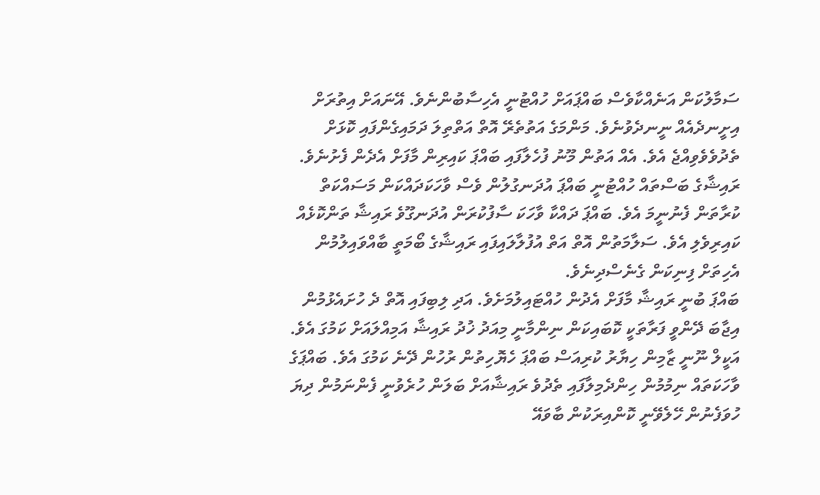ސަމާލުކަން އަނެއްކާވެސް ބައްޕައަށް ހުއްޓުނީ އެހިސާބުންނެވެ. އޭނައަށް އިތުރަށް އިށީނދެއެއް ނީނދެވުނެވެ. މަންމަގެ އަތުތެރޭ އޮތް އަތްތިލަ ދަމައިގެންފައި ކޮޅަށް ތެދުވެވެވިއްޖެ އެވެ. އެއް އަތުން މޫނު ފުހެލާފައި ބައްޕަ ކައިރިން މާފަށް އެދެން ފެށުނެވެ. ރައިޝާގެ ބަސްތައް ހުއްޓުނީ ބައްޕަ އުދަނގުލުން ވެސް ވާހަކަދައްކަން މަސައްކަތް ކުރާތަން ފެނުނީމަ އެވެ. ބައްޕަ ދައްކާ ވާހަކަ ސާފުކުރަން އުދަނގޫވެ ރައިޝާ ތަންކޮޅެއް ކައިރިވެލި އެވެ. ސަލާމަތުން އޮތް އަތް އުފުލާލައިފައި ރައިޝާގެ ބޯމަތީ ބާއްވައިލުމުން އެހިތަށް ފިނިކަން ގެނެސްދިނެވެ.
ބައްޕަ ބުނީ ރައިޝާ މާފަށް އެދުން ހުއްޓައިލުމަށެވެ. އަދި ލިބިފައި އޮތް ދެ ހުށައެޅުމުން އިޖާބަ ދޭންވީ ފަރާތަކީ ކޮބައިކަން ނިންމާނީ މިއަދު ޚުދު ރައިޝާ އަމިއްލައަށް ކަމުގަ އެވެ. އަކީލް ނޫނީ ޒާމިން ހިޔާރު ކުރިއަސް ބައްޕަ ހެޔޮހިތުން ރުހުން ދޭނެ ކަމުގަ އެވެ. ބައްޕަގެ ވާހަކަތައް ނިމުމުން ހިންދެމިލާފައި ތެދުވެ ރައިޝާއަށް ބަލަން ހުރެވުނީ ފެންނަމުން ދިޔަ ހުވަފެނުން ހޭލެވޭނީ ކޮންއިރަކުން ބާވައޭ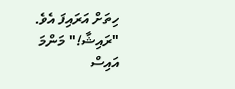ހިތަށް އަރައިފަ އެވެ.
"ރައިޝާ!" މަންމަ އައިސް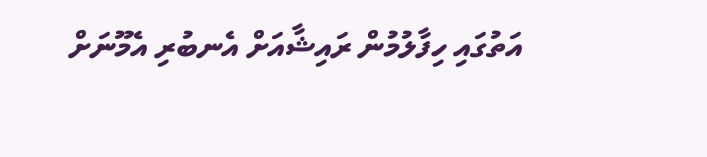އަތުގައި ހިފާލުމުން ރައިޝާއަށް އެނބުރި އެމޫނަށް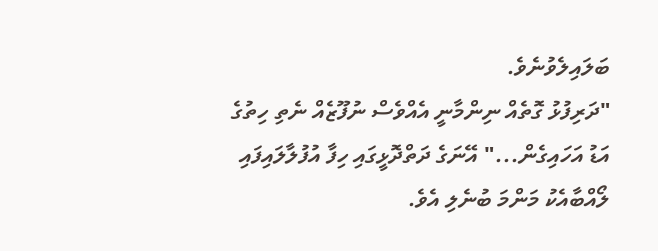ބަލައިލެވުނެވެ.
"ދަރިފުޅު ގޮތެއް ނިންމާނީ އެއްވެސް ނުފޫޒެއް ނެތި ހިތުގެ އަޑު އަހައިގެން..." އޭނަގެ ދަތްދޮޅީގައި ހިފާ އުފުލާލައިފައި ލޯއްބާއެކު މަންމަ ބުނެލި އެވެ.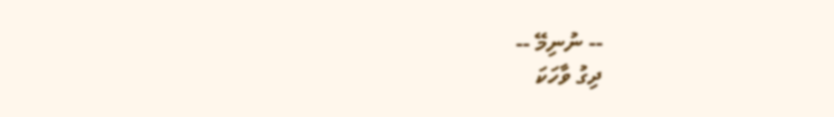-- ނުނިމޭ --
ދިގު ވާހަކަ